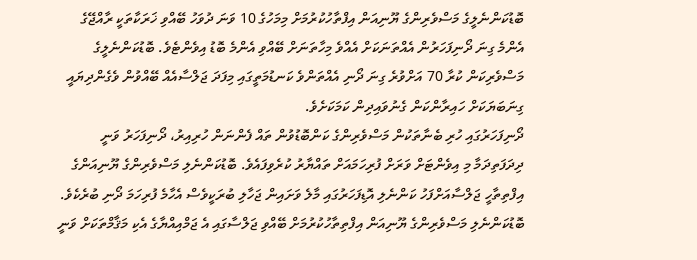ބޮޑުކަންނެލީގެ މަސްވެރިންގެ ޔޫނިއަން އިފްތާހުކުރުމަށް މިމަހުގެ 10 ވަނަ ދުވަހު ބޭއްވި ޚަރަކާތަކީ ރާއްޖޭގެ އެންމެ ގިނަ ދޯނިފަހަރުން އެއްތަނަކަށް އެއްވެ މިހާތަނަށް ބޭއްވި އެންމެ ބޮޑު އިވެންޓެވެ. ބޮޑުކަންނެލީގެ މަސްވެރިކަން ކުރާ 70 އަށްވުރެ ގިނަ ދޯނި އެއްތަންވެ ކަނޑުމަތީގައި މިފަދަ ޖަލްސާއެއް ބޭއްވުން ވެގެންދިޔައީ ގިނަބަޔަކަށް ހައިރާންކަން ގެނުވައިދިން ކަމަކަށެވެ.
ދޯނިފަހަރުގައި ހުރި ބެނާތަކުން މަސްވެރިންގެ ކަންބޮޑުވުން ތައް ފެންނަން ހުރިއިރު، ދޯނިފަހަރު ވަނީ ދިދަފަތިދަމާ މި އިވެންޓަށް ވަރަށް ފުރިހަމައަށް ތައްޔާރު ކުރެވިފައެވެ. ބޮޑުކަންނެލި މަސްވެރިންގެ ޔޫނިއަންގެ އިފްތިތާހީ ޖަލްސާއަށްފަހު ކަންނެލި އޮޑިފަހަރުގައި މާލެ ވަށައިން ޖަހާލި ބުރަކީވެސް އެހާމެ ފުރިހަމަ ދޯނި ބުރެކެވެ.
ބޮޑުކަންނެލި މަސްވެރިންގެ ޔޫނިއަން އިފްތިތާހުކުރުމަށް ބޭއްވި ޖަލްސާގައި އެ ޖަމްއިއްޔާގެ އެކި މަޤާމްތަކަށް ވަނީ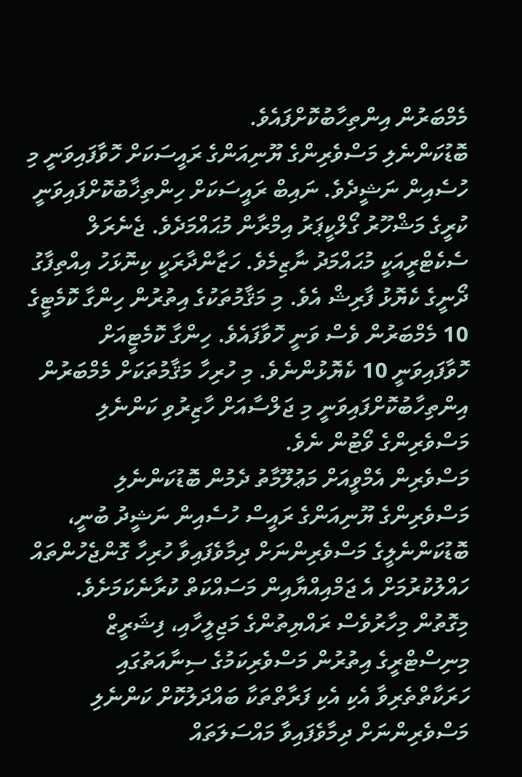މެމްބަރުން އިންތިހާބުކޮށްފައެވެ.
ބޮޑުކަންނެލި މަސްވެރިންގެ ޔޫނިއަންގެ ރައީސަކަށް ހޮވާފައިވަނީ މި ހުސެއިން ނަޝީދެވެ. ނައިބް ރައީސަކަށް ހިންތިޚާބުކޮށްފައިވަނީ ކުރީގެ މަޝްހޫރު ގޯލްކީޕަރު އިމްރާން މުޙައްމަދެވެ. ޖެނެރަލް ސެކެޓްރީއަކީ މުޙައްމަދު ނާޒިމެވެ. ހަޒާންދާރަކީ ކިނޮޅަހު އިއްތިފާގު ދޯނީގެ ކެޔޮޅު ފާރިޝް އެވެ. މި މަޤާމުތަކުގެ އިތުރުން ހިންގާ ކޮމެޓީގެ 10 މެމްބަރުން ވެސް ވަނީ ހޮވާފައެވެ. ހިންގާ ކޮމެޓީއަށް ހޮވާފައިވަނީ 10 ކެޔޮޅުންނެވެ. މި ހުރިހާ މަޤާމުތަކަށް މެމްބަރުން އިންތިހާބުކޮށްފައިވަނީ މި ޖަލްސާއަށް ހާޒިރުވި ކަންނެލި މަސްވެރިންގެ ވޯޓުން ނެވެ.
މަސްވެރިން އެމްވީއަށް މަޢުލޫމާތު ދެމުން ބޮޑުކަންނެލި މަސްވެރިންގެ ޔޫނިއަންގެ ރައީސް ހުސެއިން ނަޝީދު ބުނީ، ބޮޑުކަންނެލީގެ މަސްވެރިންނަށް ދިމާވެފައިވާ ހުރިހާ ގޮންޖެހުންތައް ހައްލުކުރުމަށް އެ ޖަމްއިއްޔާއިން މަސައްކަތް ކުރާނެކަމަށެވެ. މިގޮތުން މިހާރުވެސް ރައްޔިތުންގެ މަޖިލީހާއި، ފިޝަރީޒް މިނިސްޓްރީގެ އިތުރުން މަސްވެރިކަމުގެ ސިނާއަތުގައި ހަރަކާތްތެރިވާ އެކި އެކި ފަރާތްތަކާ ބައްދަލުކޮށް ކަންނެލި މަސްވެރިންނަށް ދިމާވެފައިވާ މައްސަލަތައް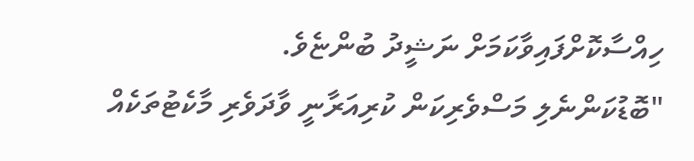ހިއްސާކޮށްފައިވާކަމަށް ނަޝީދު ބުންޏެވެ.
"ބޮޑުކަންނެލި މަސްވެރިކަން ކުރިއަރާނީ ވާދަވެރި މާކެޓުތަކެއް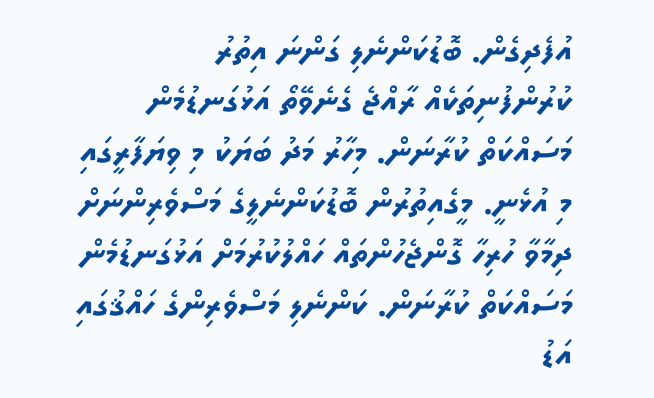އުފެދިގެން. ބޮޑުކަންނެލި ގަންނަ އިތުރު ކުރުންފުނިތަކެއް ރާއްޖެ ގެނެވޭތޯ އަޅުގަނޑުމެން މަސައްކަތް ކުރާނަން. މިހާރު މަދު ބަޔަކު މި ވިޔަފާރީގައި މި އުޅެނީ. މީގެއިތުރުން ބޮޑުކަންނެލީގެ މަސްވެރިންނަށް ދިމާވާ ހުރިހާ ގޮންޖެހުންތައް ހައްލުކުރުމަށް އަޅުގަނޑުމެން މަސައްކަތް ކުރާނަން. ކަންނެލި މަސްވެރިންގެ ހައްޤުގައި އަޑު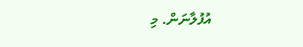އުފުލާނަން. މި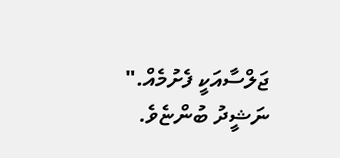ޖަލްސާއަކީ ފެށުމެއް." ނަޝީދު ބުންޏެވެ.